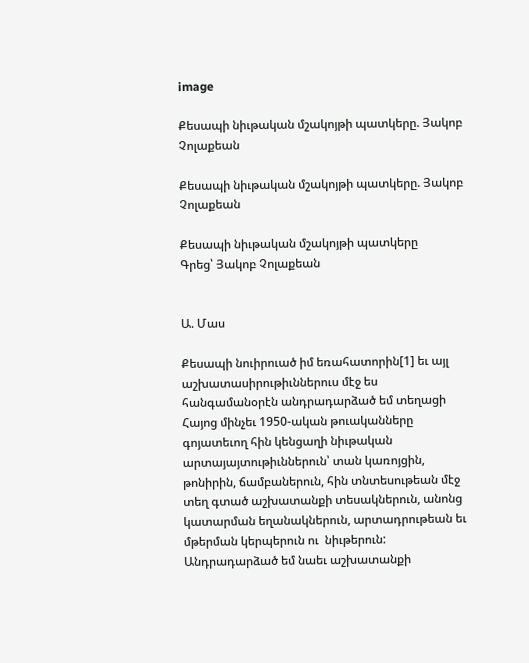image

Քեսապի նիւթական մշակոյթի պատկերը. Յակոբ Չոլաքեան

Քեսապի նիւթական մշակոյթի պատկերը. Յակոբ Չոլաքեան

Քեսապի նիւթական մշակոյթի պատկերը
Գրեց՝ Յակոբ Չոլաքեան


Ա. Մաս

Քեսապի նուիրուած իմ եռահատորին[1] եւ այլ աշխատասիրութիւններուս մէջ ես հանգամանօրէն անդրադարձած եմ տեղացի Հայոց մինչեւ 1950-ական թուականները գոյատեւող հին կենցաղի նիւթական արտայայտութիւններուն՝ տան կառոյցին, թոնիրին, ճամբաներուն, հին տնտեսութեան մէջ տեղ գտած աշխատանքի տեսակներուն, անոնց կատարման եղանակներուն, արտադրութեան եւ մթերման կերպերուն ու  նիւթերուն: Անդրադարձած եմ նաեւ աշխատանքի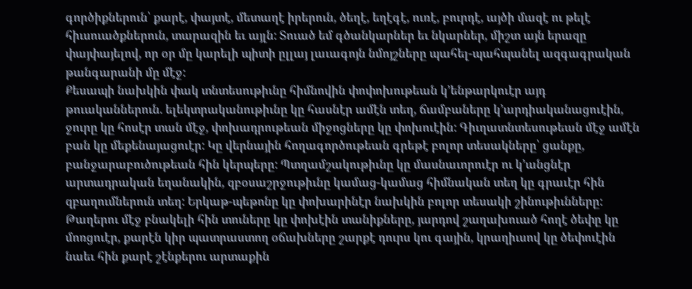գործիքներուն՝ քարէ, փայտէ, մետաղէ իրերուն, ծեղէ, եղէգէ, ուռէ, բուրդէ, այծի մազէ ու թելէ հիւսուածքներուն, տարազին եւ այլն: Տուած եմ գծանկարներ եւ նկարներ, միշտ այն երազը փայփայելով, որ օր մը կարելի պիտի ըլլայ լաւագոյն նմոյշները պահել-պահպանել ազգագրական թանգարանի մը մէջ:
Քեսապի նախկին փակ տնտեսութիւնը հիմնովին փոփոխութեան կ’ենթարկուէր այդ թուականներուն. ելեկտրականութիւնը կը հասնէր ամէն տեղ, ճամբաները կ’արդիականացուէին, ջուրը կը հոսէր տան մէջ, փոխադրութեան միջոցները կը փոխուէին: Գիւղատնտեսութեան մէջ ամէն բան կը մեքենայացուէր: Կը վերնային հողագործութեան գրեթէ բոլոր տեսակները՝ ցանքը, բանջարաբուծութեան հին կերպերը: Պտղամշակութիւնը կը մասնաւորուէր ու կ’անցնէր արտադրական եղանակին, զբօսաշրջութիւնը կամաց-կամաց հիմնական տեղ կը գրաւէր հին զբաղումներուն տեղ: Երկաթ-պեթոնը կը փոխարինէր նախկին բոլոր տեսակի շինութիւնները: Թաղերու մէջ բնակելի հին տուները կը փոխէին տանիքները, յարդով շաղախուած հողէ ծեփը կը մոռցուէր, քարէն կիր պատրաստող օճախները շարքէ դուրս կու գային, կրաղիւսով կը ծեփուէին նաեւ հին քարէ շէնքերու արտաքին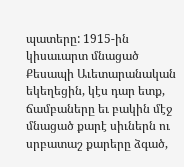պատերը: 1915-ին կիսաւարտ մնացած Քեսապի Աւետարանական եկեղեցին, կէս դար ետք, ճամբաները եւ բակին մէջ մնացած քարէ սիւներն ու սրբատաշ քարերը ձգած,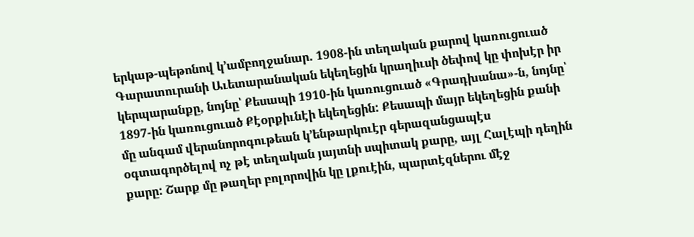երկաթ-պեթոնով կ’ամբողջանար. 1908-ին տեղական քարով կառուցուած Գարատուրանի Աւետարանական եկեղեցին կրաղիւսի ծեփով կը փոխէր իր կերպարանքը, նոյնը՝ Քեսապի 1910-ին կառուցուած «Գրադխանա»-ն, նոյնը՝ 1897-ին կառուցուած Քէօրքիւնէի եկեղեցին: Քեսապի մայր եկեղեցին քանի մը անգամ վերանորոգութեան կ’ենթարկուէր գերազանցապէս օգտագործելով ոչ թէ տեղական յայտնի սպիտակ քարը, այլ Հալէպի դեղին քարը: Շարք մը թաղեր բոլորովին կը լքուէին, պարտէզներու մէջ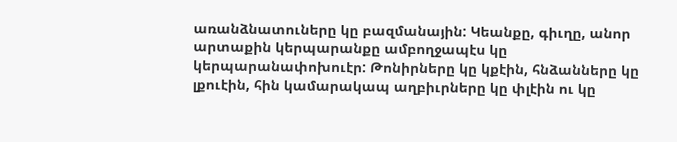առանձնատուները կը բազմանային: Կեանքը, գիւղը, անոր արտաքին կերպարանքը ամբողջապէս կը կերպարանափոխուէր: Թոնիրները կը կքէին, հնձանները կը լքուէին, հին կամարակապ աղբիւրները կը փլէին ու կը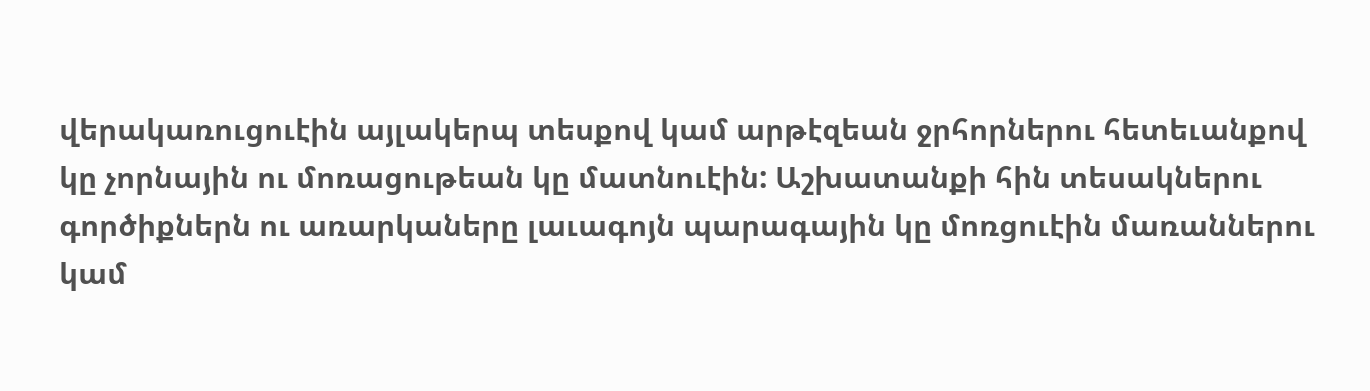վերակառուցուէին այլակերպ տեսքով կամ արթէզեան ջրհորներու հետեւանքով կը չորնային ու մոռացութեան կը մատնուէին: Աշխատանքի հին տեսակներու գործիքներն ու առարկաները լաւագոյն պարագային կը մոռցուէին մառաններու կամ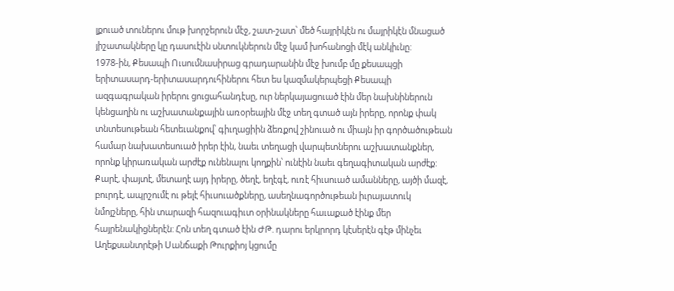լքուած տուներու մութ խորշերուն մէջ, շատ-շատ՝ մեծ հայրիկէն ու մայրիկէն մնացած յիշատակները կը դասուէին սնտուկներուն մէջ կամ խոհանոցի մէկ անկիւնը:
1978-ին, Քեսապի Ուսումնասիրաց գրադարանին մէջ խումբ մը քեսապցի երիտասարդ-երիտասարդուհիներու հետ ես կազմակերպեցի Քեսապի ազգագրական իրերու ցուցահանդէսը, ուր ներկայացուած էին մեր նախնիներուն կենցաղին ու աշխատանքային առօրեային մէջ տեղ գտած այն իրերը, որոնք փակ տնտեսութեան հետեւանքով՝ գիւղացիին ձեռքով շինուած ու միայն իր գործածութեան համար նախատեսուած իրեր էին, նաեւ տեղացի վարպետներու աշխատանքներ, որոնք կիրառական արժէք ունենալու կողքին՝ ունէին նաեւ գեղագիտական արժէք: Քարէ, փայտէ, մետաղէ այդ իրերը, ծեղէ, եղէգէ, ուռէ հիւսուած ամանները, այծի մազէ, բուրդէ, ապրշումէ ու թելէ հիւսուածքները, ասեղնագործութեան իւրայատուկ նմոյշները, հին տարազի հազուագիւտ օրինակները հաւաքած էինք մեր հայրենակիցներէն: Հոն տեղ գտած էին ԺԹ. դարու երկրորդ կէսերէն գէթ մինչեւ Աղեքսանտրէթի Սանճաքի Թուրքիոյ կցումը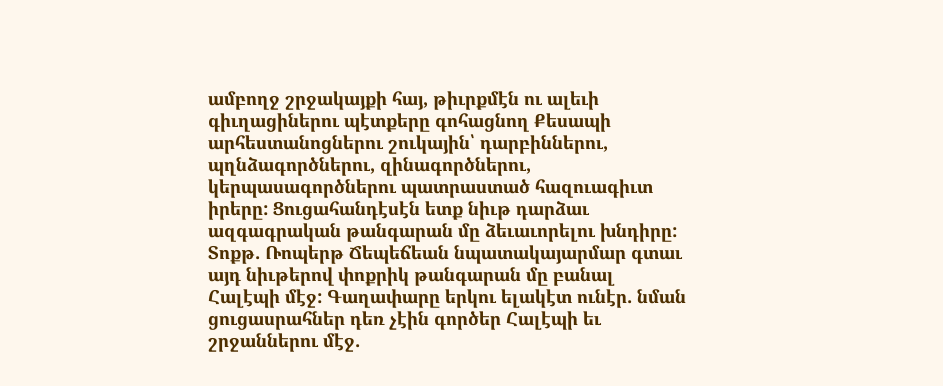ամբողջ շրջակայքի հայ, թիւրքմէն ու ալեւի գիւղացիներու պէտքերը գոհացնող Քեսապի արհեստանոցներու շուկային՝ դարբիններու, պղնձագործներու, զինագործներու, կերպասագործներու պատրաստած հազուագիւտ իրերը: Ցուցահանդէսէն ետք նիւթ դարձաւ ազգագրական թանգարան մը ձեւաւորելու խնդիրը: Տոքթ. Ռոպերթ Ճեպեճեան նպատակայարմար գտաւ այդ նիւթերով փոքրիկ թանգարան մը բանալ Հալէպի մէջ: Գաղափարը երկու ելակէտ ունէր. նման ցուցասրահներ դեռ չէին գործեր Հալէպի եւ շրջաններու մէջ.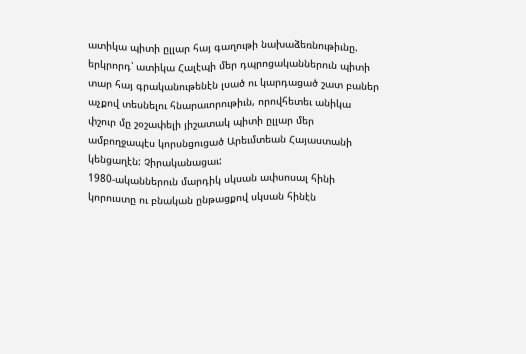ատիկա պիտի ըլլար հայ գաղութի նախաձեռնութիւնը. երկրորդ՝ ատիկա Հալէպի մեր դպրոցականներուն պիտի տար հայ գրականութենէն լսած ու կարդացած շատ բաներ աչքով տեսնելու հնարաւորութիւն, որովհետեւ անիկա փշուր մը շօշափելի յիշատակ պիտի ըլլար մեր ամբողջապէս կորսնցուցած Արեւմտեան Հայաստանի կենցաղէն: Չիրականացաւ:
1980-ականներուն մարդիկ սկսան ափսոսալ հինի կորուստը ու բնական ընթացքով սկսան հինէն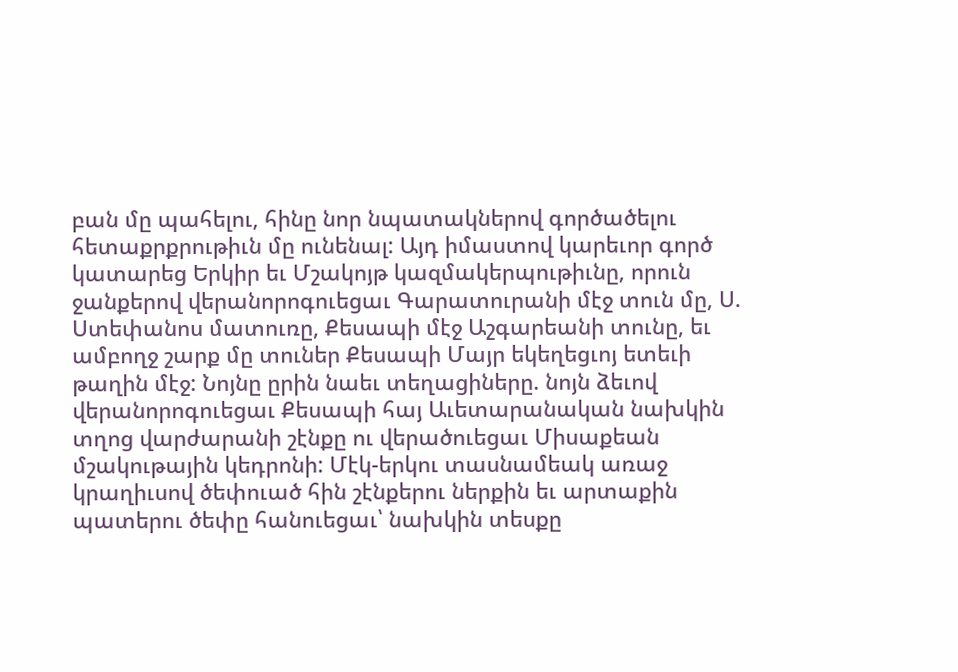բան մը պահելու, հինը նոր նպատակներով գործածելու հետաքրքրութիւն մը ունենալ: Այդ իմաստով կարեւոր գործ կատարեց Երկիր եւ Մշակոյթ կազմակերպութիւնը, որուն ջանքերով վերանորոգուեցաւ Գարատուրանի մէջ տուն մը, Ս. Ստեփանոս մատուռը, Քեսապի մէջ Աշգարեանի տունը, եւ ամբողջ շարք մը տուներ Քեսապի Մայր եկեղեցւոյ ետեւի թաղին մէջ: Նոյնը ըրին նաեւ տեղացիները. նոյն ձեւով վերանորոգուեցաւ Քեսապի հայ Աւետարանական նախկին տղոց վարժարանի շէնքը ու վերածուեցաւ Միսաքեան մշակութային կեդրոնի: Մէկ-երկու տասնամեակ առաջ կրաղիւսով ծեփուած հին շէնքերու ներքին եւ արտաքին պատերու ծեփը հանուեցաւ՝ նախկին տեսքը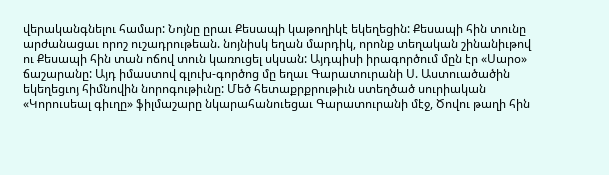վերականգնելու համար: Նոյնը ըրաւ Քեսապի կաթողիկէ եկեղեցին: Քեսապի հին տունը արժանացաւ որոշ ուշադրութեան. նոյնիսկ եղան մարդիկ, որոնք տեղական շինանիւթով ու Քեսապի հին տան ոճով տուն կառուցել սկսան: Այդպիսի իրագործում մըն էր «Սարօ» ճաշարանը: Այդ իմաստով գլուխ-գործոց մը եղաւ Գարատուրանի Ս. Աստուածածին եկեղեցւոյ հիմնովին նորոգութիւնը: Մեծ հետաքրքրութիւն ստեղծած սուրիական «Կորուսեալ գիւղը» ֆիլմաշարը նկարահանուեցաւ Գարատուրանի մէջ, Ծովու թաղի հին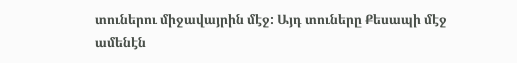տուներու միջավայրին մէջ: Այդ տուները Քեսապի մէջ ամենէն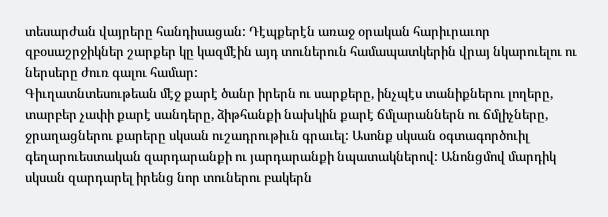տեսարժան վայրերը հանդիսացան: Դէպքերէն առաջ օրական հարիւրաւոր զբօսաշրջիկներ շարքեր կը կազմէին այդ տուներուն համապատկերին վրայ նկարուելու ու ներսերը ժուռ գալու համար:
Գիւղատնտեսութեան մէջ քարէ ծանր իրերն ու սարքերը, ինչպէս տանիքներու լողերը, տարբեր չափի քարէ սանդերը, ձիթհանքի նախկին քարէ ճմլարաններն ու ճմլիչները, ջրաղացներու քարերը սկսան ուշադրութիւն գրաւել: Ասոնք սկսան օգտագործուիլ գեղարուեստական զարդարանքի ու յարդարանքի նպատակներով: Անոնցմով մարդիկ սկսան զարդարել իրենց նոր տուներու բակերն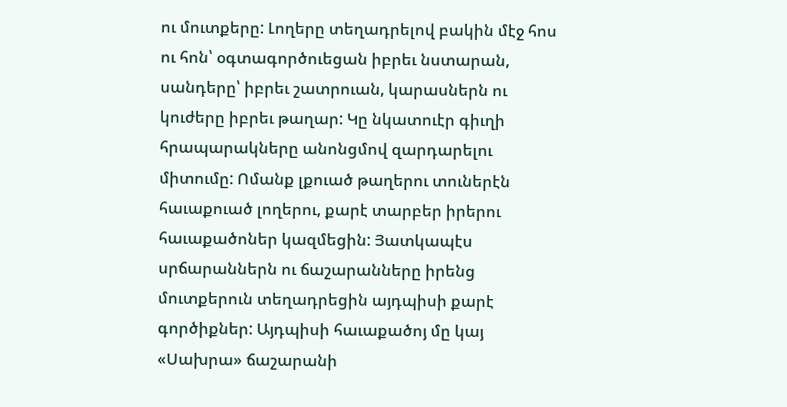ու մուտքերը: Լողերը տեղադրելով բակին մէջ հոս ու հոն՝ օգտագործուեցան իբրեւ նստարան, սանդերը՝ իբրեւ շատրուան, կարասներն ու կուժերը իբրեւ թաղար: Կը նկատուէր գիւղի հրապարակները անոնցմով զարդարելու միտումը: Ոմանք լքուած թաղերու տուներէն հաւաքուած լողերու, քարէ տարբեր իրերու հաւաքածոներ կազմեցին: Յատկապէս սրճարաններն ու ճաշարանները իրենց մուտքերուն տեղադրեցին այդպիսի քարէ գործիքներ: Այդպիսի հաւաքածոյ մը կայ «Սախրա» ճաշարանի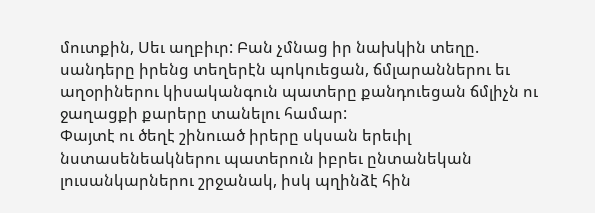մուտքին, Սեւ աղբիւր: Բան չմնաց իր նախկին տեղը. սանդերը իրենց տեղերէն պոկուեցան, ճմլարաններու եւ աղօրիներու կիսականգուն պատերը քանդուեցան ճմլիչն ու ջաղացքի քարերը տանելու համար:
Փայտէ ու ծեղէ շինուած իրերը սկսան երեւիլ նստասենեակներու պատերուն իբրեւ ընտանեկան լուսանկարներու շրջանակ, իսկ պղինձէ հին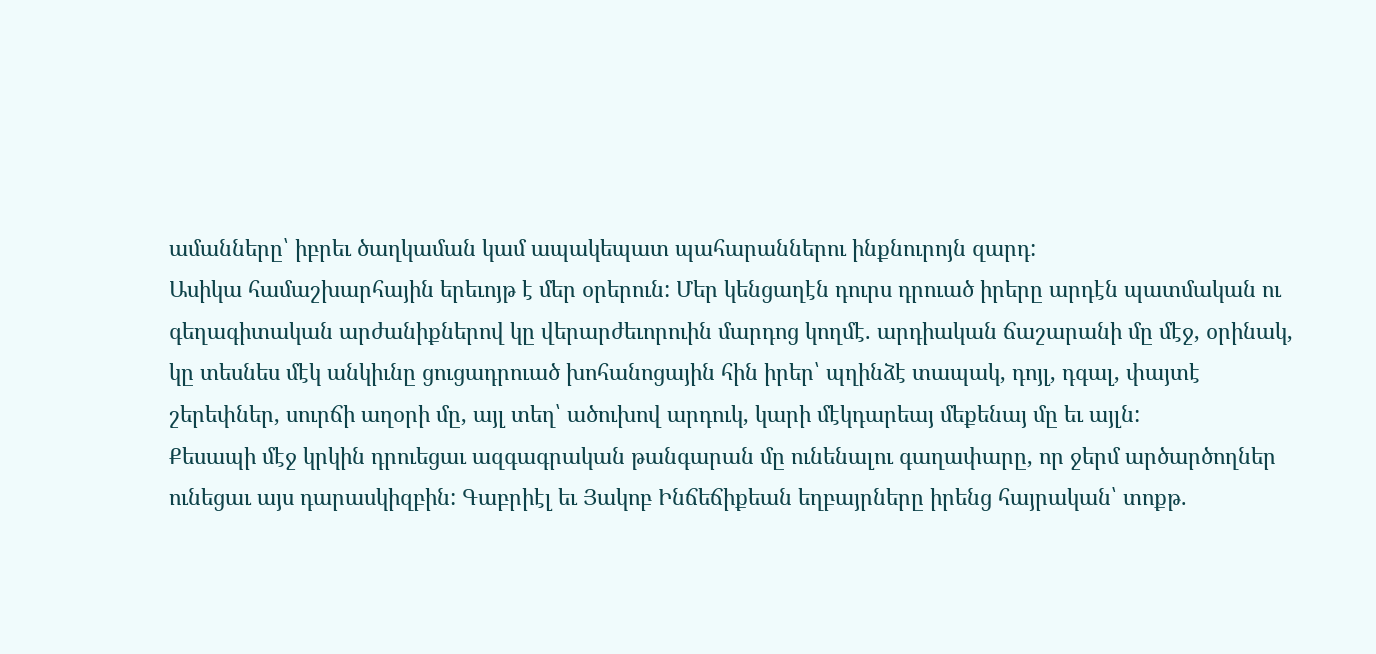ամանները՝ իբրեւ ծաղկաման կամ ապակեպատ պահարաններու ինքնուրոյն զարդ:
Ասիկա համաշխարհային երեւոյթ է մեր օրերուն: Մեր կենցաղէն դուրս դրուած իրերը արդէն պատմական ու գեղագիտական արժանիքներով կը վերարժեւորուին մարդոց կողմէ. արդիական ճաշարանի մը մէջ, օրինակ, կը տեսնես մէկ անկիւնը ցուցադրուած խոհանոցային հին իրեր՝ պղինձէ տապակ, դոյլ, դգալ, փայտէ շերեփներ, սուրճի աղօրի մը, այլ տեղ՝ ածուխով արդուկ, կարի մէկդարեայ մեքենայ մը եւ այլն:
Քեսապի մէջ կրկին դրուեցաւ ազգագրական թանգարան մը ունենալու գաղափարը, որ ջերմ արծարծողներ ունեցաւ այս դարասկիզբին: Գաբրիէլ եւ Յակոբ Ինճեճիքեան եղբայրները իրենց հայրական՝ տոքթ.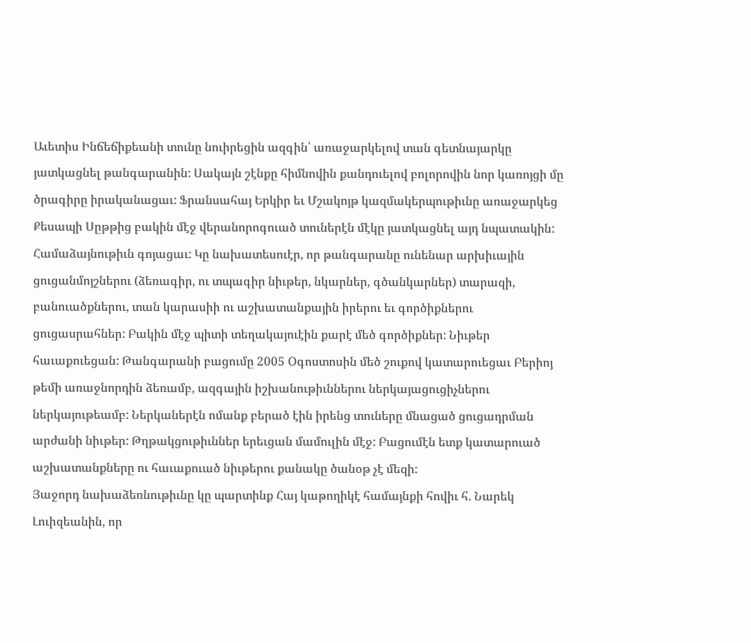Աւետիս Ինճեճիքեանի տունը նուիրեցին ազգին՝ առաջարկելով տան գետնայարկը յատկացնել թանգարանին: Սակայն շէնքը հիմնովին քանդուելով բոլորովին նոր կառոյցի մը ծրագիրը իրականացաւ: Ֆրանսահայ Երկիր եւ Մշակոյթ կազմակերպութիւնը առաջարկեց Քեսապի Սըթթից բակին մէջ վերանորոգուած տուներէն մէկը յատկացնել այդ նպատակին: Համաձայնութիւն գոյացաւ: Կը նախատեսուէր, որ թանգարանը ունենար արխիւային ցուցանմոյշներու (ձեռագիր, ու տպագիր նիւթեր, նկարներ, գծանկարներ) տարազի, բանուածքներու, տան կարասիի ու աշխատանքային իրերու եւ գործիքներու ցուցասրահներ: Բակին մէջ պիտի տեղակայուէին քարէ մեծ գործիքներ: Նիւթեր հաւաքուեցան: Թանգարանի բացումը 2005 Օգոստոսին մեծ շուքով կատարուեցաւ Բերիոյ թեմի առաջնորդին ձեռամբ, ազգային իշխանութիւններու ներկայացուցիչներու ներկայութեամբ: Ներկաներէն ոմանք բերած էին իրենց տուները մնացած ցուցադրման արժանի նիւթեր: Թղթակցութիւններ երեւցան մամուլին մէջ: Բացումէն ետք կատարուած աշխատանքները ու հաւաքուած նիւթերու քանակը ծանօթ չէ մեզի:
Յաջորդ նախաձեռնութիւնը կը պարտինք Հայ կաթողիկէ համայնքի հովիւ հ. Նարեկ Լուիզեանին, որ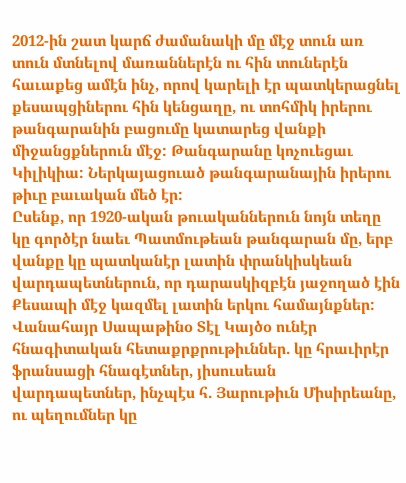2012-ին շատ կարճ ժամանակի մը մէջ տուն առ տուն մտնելով մառաններէն ու հին տուներէն հաւաքեց ամէն ինչ, որով կարելի էր պատկերացնել քեսապցիներու հին կենցաղը, ու տոհմիկ իրերու թանգարանին բացումը կատարեց վանքի միջանցքներուն մէջ: Թանգարանը կոչուեցաւ Կիլիկիա: Ներկայացուած թանգարանային իրերու թիւը բաւական մեծ էր:
Ըսենք, որ 1920-ական թուականներուն նոյն տեղը կը գործէր նաեւ Պատմութեան թանգարան մը, երբ վանքը կը պատկանէր լատին փրանկիսկեան վարդապետներուն, որ դարասկիզբէն յաջողած էին Քեսապի մէջ կազմել լատին երկու համայնքներ: Վանահայր Սապաթինօ Տէլ Կայծօ ունէր հնագիտական հետաքրքրութիւններ. կը հրաւիրէր ֆրանսացի հնագէտներ, յիսուսեան վարդապետներ, ինչպէս հ. Յարութիւն Միսիրեանը, ու պեղումներ կը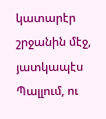կատարէր շրջանին մէջ, յատկապէս Պալլում, ու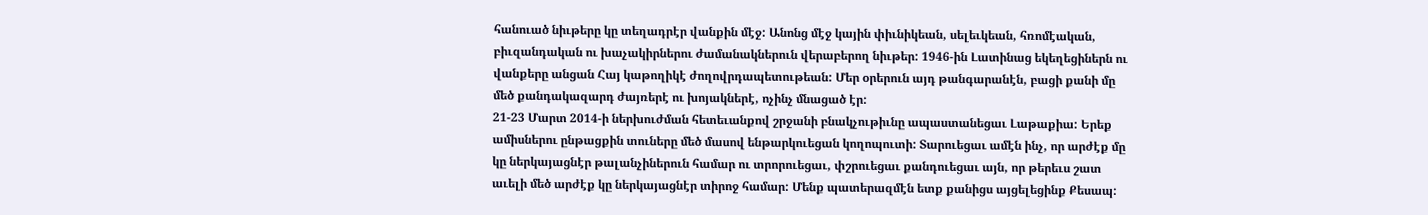հանուած նիւթերը կը տեղադրէր վանքին մէջ: Անոնց մէջ կային փիւնիկեան, սելեւկեան, հռոմէական, բիւզանդական ու խաչակիրներու ժամանակներուն վերաբերող նիւթեր: 1946-ին Լատինաց եկեղեցիներն ու վանքերը անցան Հայ կաթողիկէ ժողովրդապետութեան: Մեր օրերուն այդ թանգարանէն, բացի քանի մը մեծ քանդակազարդ ժայռերէ ու խոյակներէ, ոչինչ մնացած էր:
21-23 Մարտ 2014-ի ներխուժման հետեւանքով շրջանի բնակչութիւնը ապաստանեցաւ Լաթաքիա: Երեք ամիսներու ընթացքին տուները մեծ մասով ենթարկուեցան կողոպուտի: Տարուեցաւ ամէն ինչ, որ արժէք մը կը ներկայացնէր թալանչիներուն համար ու տրորուեցաւ, փշրուեցաւ քանդուեցաւ այն, որ թերեւս շատ աւելի մեծ արժէք կը ներկայացնէր տիրոջ համար: Մենք պատերազմէն ետք քանիցս այցելեցինք Քեսապ: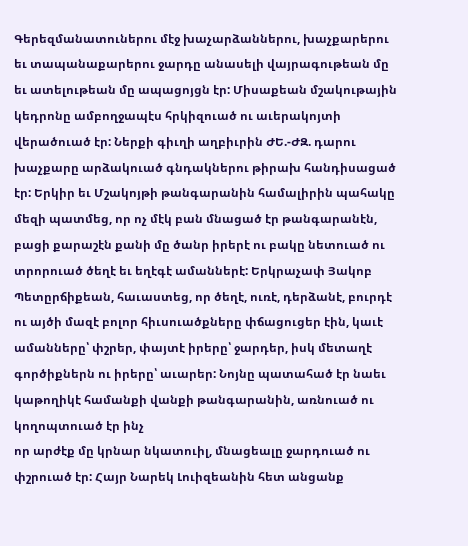Գերեզմանատուներու մէջ խաչարձաններու, խաչքարերու եւ տապանաքարերու ջարդը անասելի վայրագութեան մը եւ ատելութեան մը ապացոյցն էր: Միսաքեան մշակութային կեդրոնը ամբողջապէս հրկիզուած ու աւերակոյտի վերածուած էր: Ներքի գիւղի աղբիւրին ԺԵ.-ԺԶ. դարու խաչքարը արձակուած գնդակներու թիրախ հանդիսացած էր: Երկիր եւ Մշակոյթի թանգարանին համալիրին պահակը մեզի պատմեց, որ ոչ մէկ բան մնացած էր թանգարանէն, բացի քարաշէն քանի մը ծանր իրերէ ու բակը նետուած ու տրորուած ծեղէ եւ եղէգէ ամաններէ: Երկրաչափ Յակոբ Պետըրճիքեան, հաւաստեց, որ ծեղէ, ուռէ, դերձանէ, բուրդէ ու այծի մազէ բոլոր հիւսուածքները փճացուցեր էին, կաւէ ամանները՝ փշրեր, փայտէ իրերը՝ ջարդեր, իսկ մետաղէ գործիքներն ու իրերը՝ աւարեր: Նոյնը պատահած էր նաեւ կաթողիկէ համանքի վանքի թանգարանին, առնուած ու կողոպտուած էր ինչ
որ արժէք մը կրնար նկատուիլ, մնացեալը ջարդուած ու փշրուած էր: Հայր Նարեկ Լուիզեանին հետ անցանք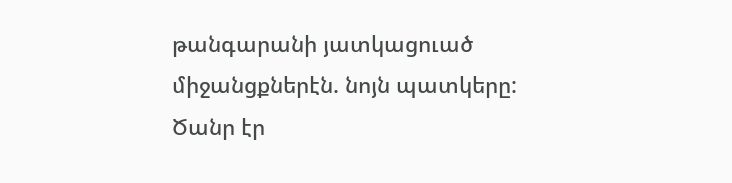թանգարանի յատկացուած միջանցքներէն. նոյն պատկերը:
Ծանր էր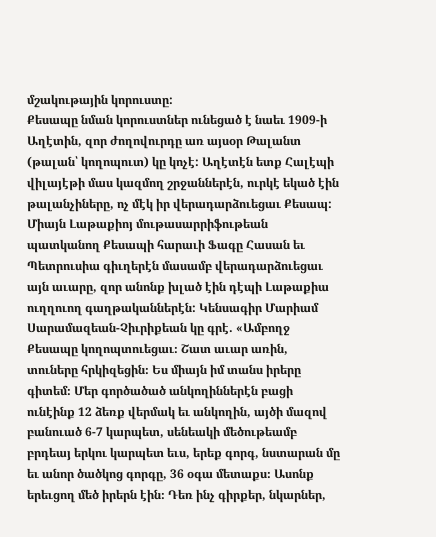մշակութային կորուստը:
Քեսապը նման կորուստներ ունեցած է նաեւ 1909-ի Աղէտին, զոր ժողովուրդը առ այսօր Թալանտ (թալան՝ կողոպուտ) կը կոչէ: Աղէտէն ետք Հալէպի վիլայէթի մաս կազմող շրջաններէն, ուրկէ եկած էին թալանչիները, ոչ մէկ իր վերադարձուեցաւ Քեսապ: Միայն Լաթաքիոյ մութասարրիֆութեան պատկանող Քեսապի հարաւի Ֆագը Հասան եւ Պետրուսիա գիւղերէն մասամբ վերադարձուեցաւ այն աւարը, զոր անոնք խլած էին դէպի Լաթաքիա ուղղուող գաղթականներէն: Կենսագիր Մարիամ Սարամազեան-Չիւրիքեան կը գրէ. «Ամբողջ Քեսապը կողոպտուեցաւ։ Շատ աւար առին, տուները հրկիզեցին։ Ես միայն իմ տանս իրերը գիտեմ։ Մեր գործածած անկողիններէն բացի ունէինք 12 ձեռք վերմակ եւ անկողին, այծի մազով բանուած 6-7 կարպետ, սենեակի մեծութեամբ բրդեայ երկու կարպետ եւս, երեք գորգ, նստարան մը եւ անոր ծածկոց գորգը, 36 օգա մետաքս։ Ասոնք երեւցող մեծ իրերն էին։ Դեռ ինչ գիրքեր, նկարներ,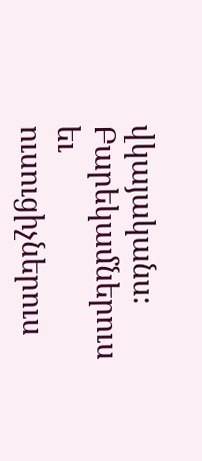վկայականս։ Բարեկամներուս եւ ուսուցիչներուս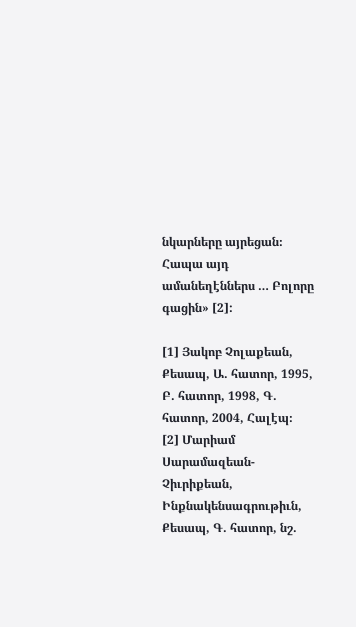նկարները այրեցան։ Հապա այդ ամանեղէններս … Բոլորը գացին» [2]:

[1] Յակոբ Չոլաքեան, Քեսապ, Ա. հատոր, 1995, Բ. հատոր, 1998, Գ. հատոր, 2004, Հալէպ։
[2] Մարիամ Սարամազեան-Չիւրիքեան, Ինքնակենսագրութիւն, Քեսապ, Գ. հատոր, նշ.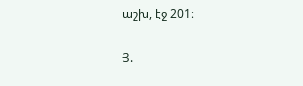աշխ, էջ 201։

Յ.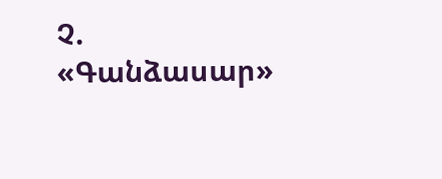Չ.
«Գանձասար»